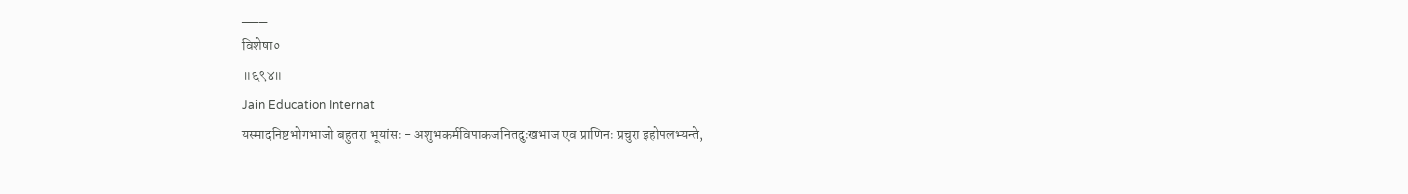___
विशेषा०
॥६९४॥
Jain Education Internat
यस्मादनिष्टभोगभाजो बहुतरा भूयांसः - अशुभकर्मविपाकजनितदुःखभाज एव प्राणिनः प्रचुरा इहोपलभ्यन्ते,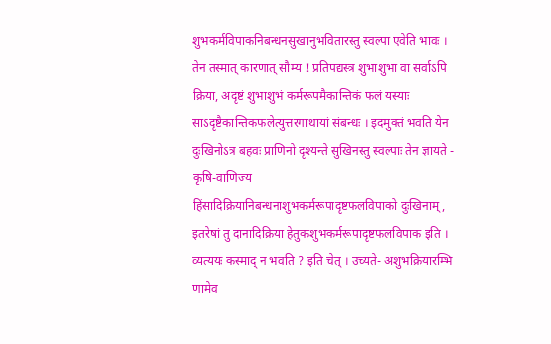शुभकर्मविपाकनिबन्धनसुखानुभवितारस्तु स्वल्पा एवेति भावः । तेन तस्मात् कारणात् सौम्य ! प्रतिपद्यस्त्र शुभाशुभा वा सर्वाऽपि क्रिया, अदृष्टं शुभाशुभं कर्मरूपमैकान्तिकं फलं यस्याः साऽदृष्टैकान्तिकफलेत्युत्तरगाथायां संबन्धः । इदमुक्तं भवति येन दुःखिनोऽत्र बहवः प्राणिनो दृश्यन्ते सुखिनस्तु स्वल्पाः तेन ज्ञायते - कृषि-वाणिज्य हिंसादिक्रियानिबन्धनाशुभकर्मरूपादृष्टफलविपाको दुःखिनाम्, इतरेषां तु दानादिक्रिया हेतुकशुभकर्मरूपादृष्टफलविपाक इति । व्यत्ययः कस्माद् न भवति ? इति चेत् । उच्यते- अशुभक्रियारम्भि णामेव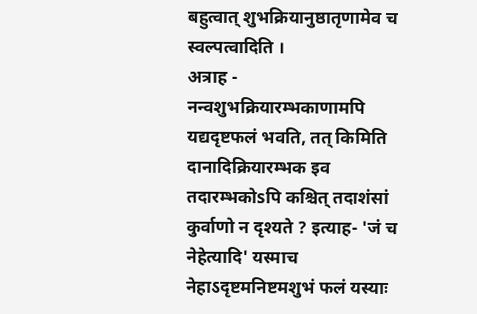बहुत्वात् शुभक्रियानुष्ठातृणामेव च स्वल्पत्वादिति ।
अत्राह - नन्वशुभक्रियारम्भकाणामपि यद्यदृष्टफलं भवति, तत् किमिति दानादिक्रियारम्भक इव तदारम्भकोsपि कश्चित् तदाशंसां कुर्वाणो न दृश्यते ? इत्याह- 'जं च नेहेत्यादि' यस्माच नेहाऽदृष्टमनिष्टमशुभं फलं यस्याः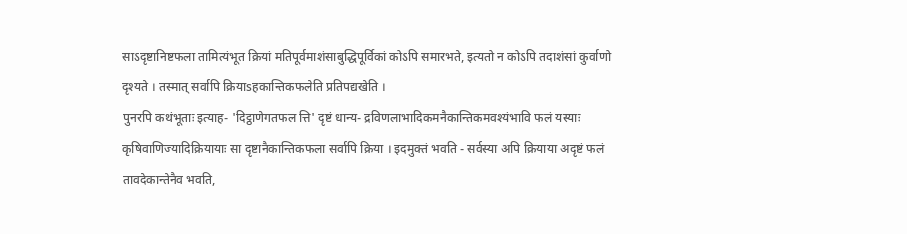साऽदृष्टानिष्टफला तामित्यंभूत क्रियां मतिपूर्वमाशंसाबुद्धिपूर्विकां कोऽपि समारभते, इत्यतो न कोऽपि तदाशंसां कुर्वाणो दृश्यते । तस्मात् सर्वापि क्रियाsहकान्तिकफलेति प्रतिपद्यखेति ।
पुनरपि कथंभूताः इत्याह- 'दिट्ठाणेगतफल त्ति' दृष्टं धान्य- द्रविणलाभादिकमनैकान्तिकमवश्यंभावि फलं यस्याः कृषिवाणिज्यादिक्रियायाः सा दृष्टानैकान्तिकफला सर्वापि क्रिया । इदमुक्तं भवति - सर्वस्या अपि क्रियाया अदृष्टं फलं तावदेकान्तेनैव भवति,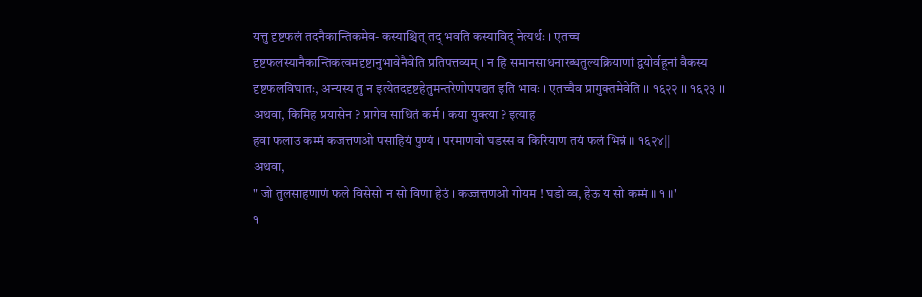यत्तु दृष्टफलं तदनैकान्तिकमेव- कस्याश्चित् तद् भवति कस्याविद् नेत्यर्थः । एतच्च दृष्टफलस्यानैकान्तिकत्वमदृष्टानुभावेनैवेति प्रतिपत्तव्यम् । न हि समानसाधनारब्धतुल्यक्रियाणां द्वयोर्वहूनां वैकस्य दृष्टफलविघातः, अन्यस्य तु न इत्येतददृष्टहेतुमन्तरेणोपपद्यत इति भावः । एतच्चैव प्रागुक्तमेवेति ।। १६२२ ।। १६२३ ।।
अथवा, किमिह प्रयासेन ? प्रागेव साधितं कर्म । कया युक्त्या ? इत्याह
हवा फलाउ कम्मं कजत्तणओ पसाहियं पुण्यं । परमाणवो घडस्स व किरियाण तयं फलं भिन्नं ॥ १६२४||
अथवा,
" जो तुलसाहणाणं फले विसेसो न सो विणा हेउं । कज्जत्तणओ गोयम ! घडो व्व, हेऊ य सो कम्मं ॥ १ ॥'
१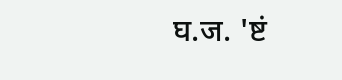घ.ज. 'ष्टं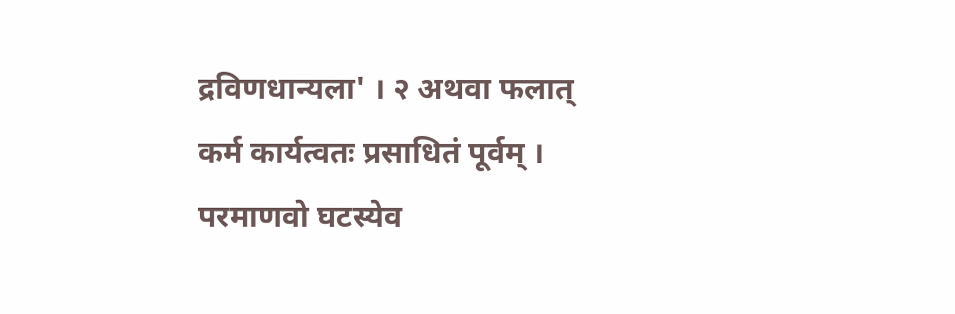द्रविणधान्यला' । २ अथवा फलात् कर्म कार्यत्वतः प्रसाधितं पूर्वम् । परमाणवो घटस्येव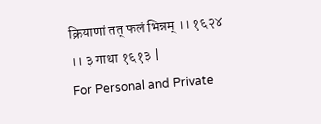क्रियाणां तत् फलं भिन्नम् ।। १६२४ ।। ३ गाथा १६१३ |
For Personal and Private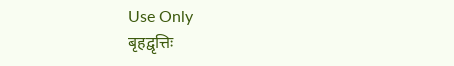Use Only
बृहद्वृत्तिः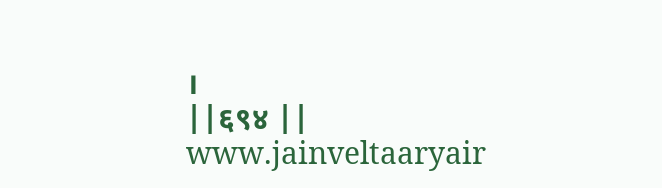।
||६९४ ||
www.jainveltaaryair